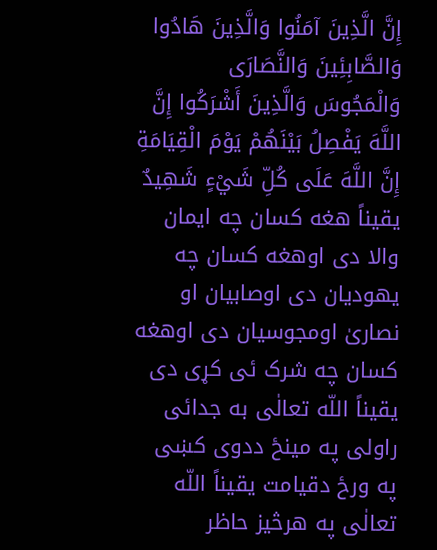إِنَّ الَّذِينَ آمَنُوا وَالَّذِينَ هَادُوا وَالصَّابِئِينَ وَالنَّصَارَى وَالْمَجُوسَ وَالَّذِينَ أَشْرَكُوا إِنَّ اللَّهَ يَفْصِلُ بَيْنَهُمْ يَوْمَ الْقِيَامَةِ إِنَّ اللَّهَ عَلَى كُلِّ شَيْءٍ شَهِيدٌ
یقیناً هغه کسان چه ایمان والا دی اوهغه کسان چه یهودیان دی اوصابیان او نصاریٰ اومجوسیان دی اوهغه کسان چه شرک ئی کړی دی یقیناً اللّه تعالٰی به جدائی راولی په مینځ ددوی کښی په ورځ دقیامت یقیناً اللّه تعالٰی په هرڅیز حاظر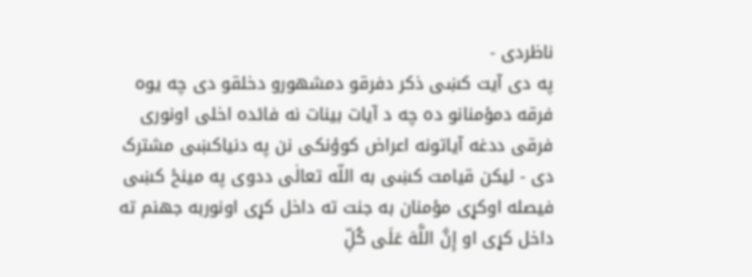ناظردی -
په دی آیت کښی ذکر دفرقو دمشهورو دخلقو دی چه یوه فرقه دمؤمنانو ده چه د آیات بینات نه فائده اخلی اونوری فرقی ددغه آیاتونه اعراض کوؤنکی نن په دنیاکښی مشترک دی - لیکن قیامت کښی به اللّه تعالٰی ددوی په مینځ کښی فیصله اوکړی مؤمنان به جنت ته داخل کړی اونوربه جهنم ته داخل کړی او إِنَّ اللَّهَ عَلَى كُلِّ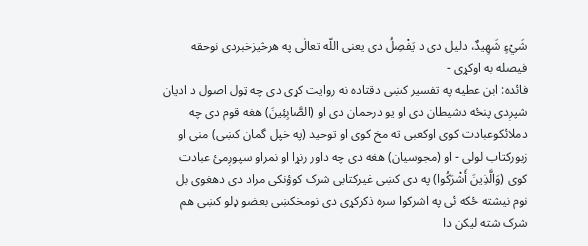شَيْءٍ شَهِيدٌ، دلیل دی د يَفْصِلُ دی یعنی اللّه تعالٰی په هرڅیزخبردی نوحقه فیصله به اوکړی -
فائده: ابن عطیه په تفسیر کښی دقتاده نه روایت کړی دی چه ټول اصول د ادیان شپږدی پنځه دشیطان دی او یو درحمان دی او (الصَّابِئِينَ) هغه قوم دی چه دملائکوعبادت کوی اوکعبی ته مخ کوی او توحید (په خپل گمان کښی) منی او زبورکتاب لولی - او (مجوسیان) هغه دی چه داور رنړا او نمراو سپوږمئ عبادت کوی (وَالَّذِينَ أَشْرَكُوا) په دی کښی غیرکتابی شرک کوؤنکی مراد دی دهغوی بل نوم نیشته ځکه ئی په اشرکوا سره ذکرکړی دی نومخکښی بعضو ډلو کښی هم شرک شته لیکن دا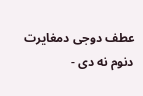عطف دوجی دمغایرت دنوم نه دی -